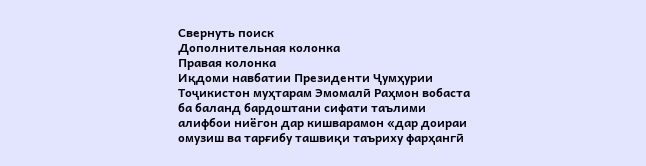Свернуть поиск
Дополнительная колонка
Правая колонка
Иқдоми навбатии Президенти Ҷумҳурии Тоҷикистон муҳтарам Эмомалӣ Раҳмон вобаста ба баланд бардоштани сифати таълими алифбои ниёгон дар кишварамон «дар доираи омузиш ва тарғибу ташвиқи таъриху фарҳангӣ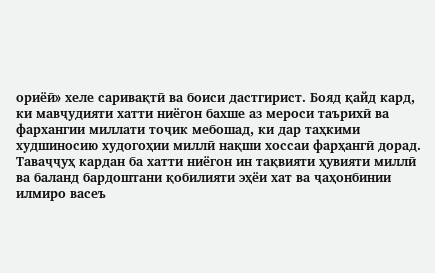ориёӣ» хеле саривақтӣ ва боиси дастгирист. Бояд қайд кард, ки мавҷудияти хатти ниёгон бахше аз мероси таърихӣ ва фархангии миллати тоҷик мебошад, ки дар таҳкими худшиносию худогоҳии миллӣ нақши хоссаи фарҳангӣ дорад.
Таваҷҷуҳ кардан ба хатти ниёгон ин тақвияти ҳувияти миллӣ ва баланд бардоштани қобилияти эҳёи хат ва ҷаҳонбинии илмиро васеъ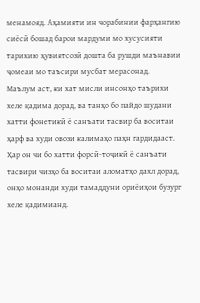менамояд. Аҳамияти ин чорабинии фарҳангию сиёсӣ бошад барои мардуми мо хусусияти тарихию ҳувиятсозӣ дошта ба рушди маънавии ҷомеаи мо таъсири мусбат мерасонад.
Маълум аст, ки хат мисли инсонҳо таърихи хеле қадима дорад, ва танҳо бо пайдо шудани хатти фонетикӣ ё санъати тасвир ба воситаи ҳарф ва худи овози калимаҳо паҳн гардидааст. Ҳар он чи бо хатти форсӣ-тоҷикӣ ё санъати тасвири чизҳо ба воситаи аломатҳо дахл дорад, онҳо монанди худи тамаддуни ориёиҳои бузург хеле қадимианд.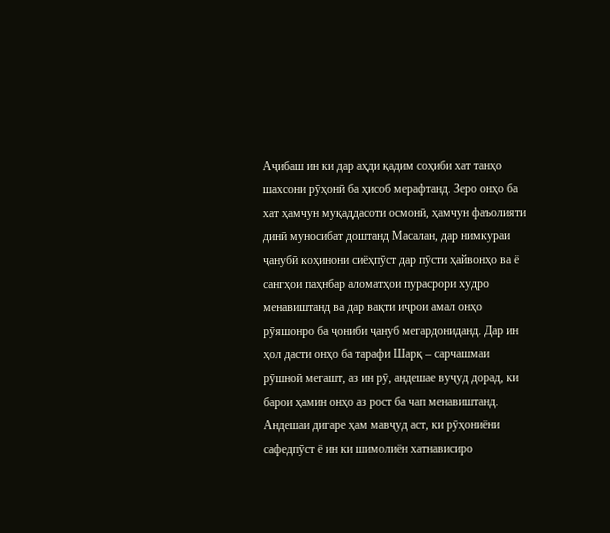Аҷибаш ин ки дар аҳди қадим соҳиби хат танҳо шахсони рӯҳонӣ ба ҳисоб мерафтанд. Зеро онҳо ба хат ҳамчун муқаддасоти осмонӣ, ҳамчун фаъолияти динӣ муносибат доштанд Масалан, дар нимкураи ҷанубӣ коҳинони сиёҳпӯст дар пӯсти ҳайвонҳо ва ё сангҳои паҳнбар аломатҳои пурасрори худро менавиштанд ва дар вақти иҷрои амал онҳо рӯяшонро ба ҷониби ҷануб мегардониданд. Дар ин ҳол дасти онҳо ба тарафи Шарқ – сарчашмаи рӯшноӣ мегашт, аз ин рӯ, андешае вуҷуд дорад, ки барои ҳамин онҳо аз рост ба чап менавиштанд.
Андешаи дигаре ҳам мавҷуд аст, ки рӯҳониёни сафедпӯст ё ин ки шимолиён хатнависиро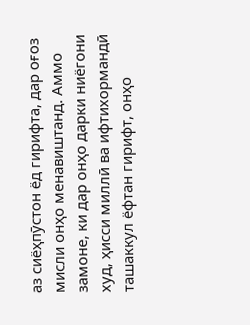аз сиёҳпӯстон ёд гирифта, дар оғоз мисли онҳо менавиштанд. Аммо замоне, ки дар онҳо дарки ниёгони худ, ҳисси миллӣ ва ифтихормандӣ ташаккул ёфтан гирифт, онҳо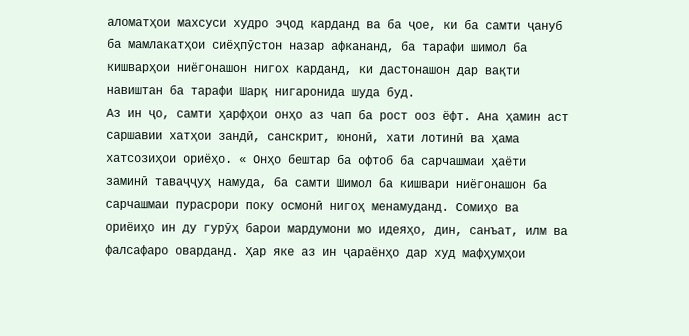аломатҳои махсуси худро эҷод карданд ва ба ҷое, ки ба самти ҷануб ба мамлакатҳои сиёҳпӯстон назар афкананд, ба тарафи шимол ба кишварҳои ниёгонашон нигох карданд, ки дастонашон дар вақти навиштан ба тарафи Шарқ нигаронида шуда буд.
Аз ин ҷо, самти ҳарфҳои онҳо аз чап ба рост ооз ёфт. Ана ҳамин аст саршавии хатҳои зандӣ, санскрит, юнонӣ, хати лотинӣ ва ҳама хатсозиҳои ориёҳо. « Онҳо бештар ба офтоб ба сарчашмаи ҳаёти заминӣ таваҷҷуҳ намуда, ба самти Шимол ба кишвари ниёгонашон ба сарчашмаи пурасрори поку осмонӣ нигоҳ менамуданд. Сомиҳо ва ориёиҳо ин ду гурӯҳ барои мардумони мо идеяҳо, дин, санъат, илм ва фалсафаро оварданд. Ҳар яке аз ин ҷараёнҳо дар худ мафҳумҳои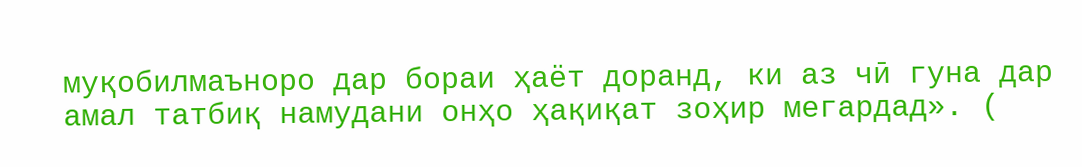муқобилмаъноро дар бораи ҳаёт доранд, ки аз чӣ гуна дар амал татбиқ намудани онҳо ҳақиқат зоҳир мегардад». (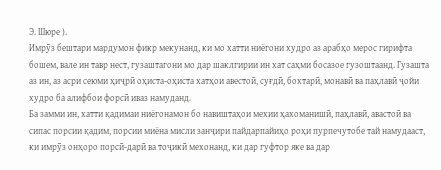Э. Шюре ).
Имрӯз бештари мардумон фикр мекунанд, ки мо хатти ниёгони худро аз арабҳо мерос гирифта бошем, вале ин тавр нест, гузаштагони мо дар шаклгирии ин хат саҳми босазое гузоштаанд. Гузашта аз ин, аз асри сеюми ҳиҷрӣ оҳиста-оҳиста хатҳои авестоӣ, суғдӣ, бохтарӣ, монавӣ ва паҳлавӣ ҷойи худро ба алифбои форсӣ иваз намуданд.
Ба замми ин, хатти қадимаи ниёгонамон бо навиштаҳои мехии ҳахоманишӣ, паҳлавӣ, авастоӣ ва сипас порсии қадим, порсии миёна мисли занҷири пайдарпайиҳо роҳи пурпечутобе тай намудааст, ки имрӯз онҳоро порсӣ-дарӣ ва тоҷикӣ мехонанд, ки дар гуфтор яке ва дар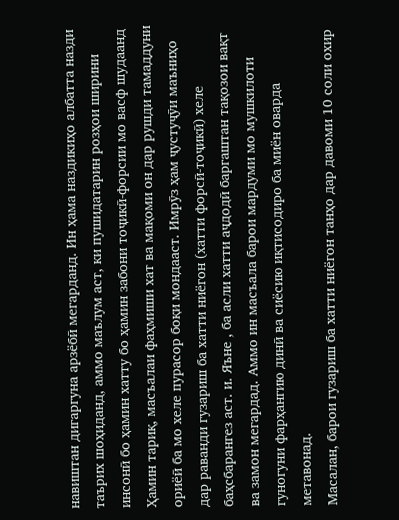навиштан дигаргуна арзёбӣ мегарданд. Ин ҳама наздикиҳо албатта назди таърих шоҳиданд, аммо маълум аст, ки пушидатарин розҳои ширини инсонӣ бо ҳамин хатту бо ҳамин забони тоҷикӣ-форсии мо васф шудаанд
Ҳамин тариқ, масъалаи фаҳмиши хат ва мақоми он дар рушди тамаддуни ориёӣ ба мо хеле пурасор боқи мондааст. Имрӯз ҳам ҷустуҷӯи маъниҳо дар раванди гузариш ба хатти ниёгон (хатти форсӣ-тоҷикӣ) хеле баҳсбарангез аст. и. Яъне , ба асли хатти аҷдодӣ баргаштан тақозои вақт ва замон мегардад. Аммо ин масъала барои мардуми мо мушкилоти гуногуни фарҳангию динӣ ва сиёсию иқтисодиро ба миён оварда метавонад.
Масалан, барои гузариш ба хатти ниёгон танҳо дар давоми 10 соли охир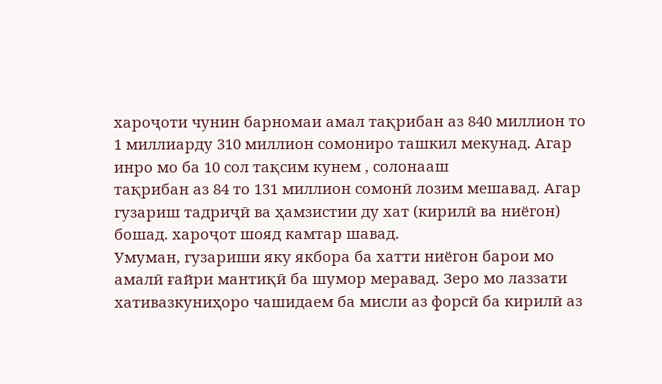хароҷоти чунин барномаи амал тақрибан аз 840 миллион то 1 миллиарду 310 миллион сомониро ташкил мекунад. Агар инро мо ба 10 сол тақсим кунем , солонааш
тақрибан аз 84 то 131 миллион сомонӣ лозим мешавад. Агар гузариш тадриҷӣ ва ҳамзистии ду хат (кирилӣ ва ниёгон) бошад. хароҷот шояд камтар шавад.
Умуман, гузариши яку якбора ба хатти ниёгон барои мо амалӣ ғайри мантиқӣ ба шумор меравад. Зеро мо лаззати хативазкуниҳоро чашидаем ба мисли аз форсӣ ба кирилӣ аз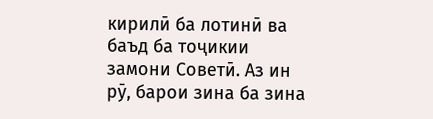кирилӣ ба лотинӣ ва баъд ба тоҷикии замони Советӣ. Аз ин рӯ, барои зина ба зина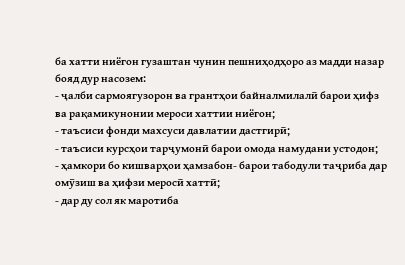ба хатти ниёгон гузаштан чунин пешниҳодҳоро аз мадди назар бояд дур насозем:
- ҷалби сармоягузорон ва грантҳои байналмилалӣ барои ҳифз ва рақамикунонии мероси хаттии ниёгон;
- таъсиси фонди махсуси давлатии дастгирӣ;
- таъсиси курсҳои тарҷумонӣ барои омода намудани устодон;
- ҳамкори бо кишварҳои ҳамзабон- барои табодули таҷриба дар омӯзиш ва ҳифзи меросӣ хаттӣ;
- дар ду сол як маротиба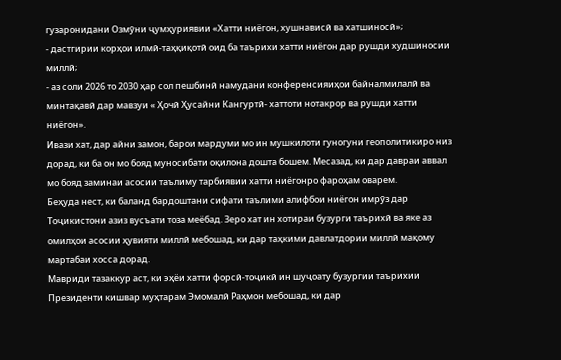гузаронидани Озмӯни ҷумҳуриявии «Хатти ниёгон, хушнависӣ ва хатшиносӣ»;
- дастгирии корҳои илмӣ-таҳқиқотӣ оид ба таърихи хатти ниёгон дар рушди худшиносии миллӣ;
- аз соли 2026 то 2030 ҳар сол пешбинӣ намудани конференсияиҳои байналмилалӣ ва минтақавӣ дар мавзуи « Ҳочӣ Ҳусайни Кангуртӣ- хаттоти нотакрор ва рушди хатти ниёгон».
Ивази хат, дар айни замон, барои мардуми мо ин мушкилоти гуногуни геополитикиро низ дорад, ки ба он мо бояд муносибати оқилона дошта бошем. Месазад, ки дар давраи аввал мо бояд заминаи асосии таълиму тарбиявии хатти ниёгонро фароҳам оварем.
Беҳуда нест, ки баланд бардоштани сифати таълими алифбои ниёгон имрӯз дар Тоҷикистони азиз вусъати тоза меёбад. Зеро хат ин хотираи бузурги таърихӣ ва яке аз омилҳои асосии ҳувияти миллӣ мебошад, ки дар таҳкими давлатдории миллӣ мақому мартабаи хосса дорад.
Мавриди тазаккур аст, ки эҳёи хатти форсӣ-тоҷикӣ ин шуҷоату бузургии таърихии Президенти кишвар муҳтарам Эмомалӣ Раҳмон мебошад, ки дар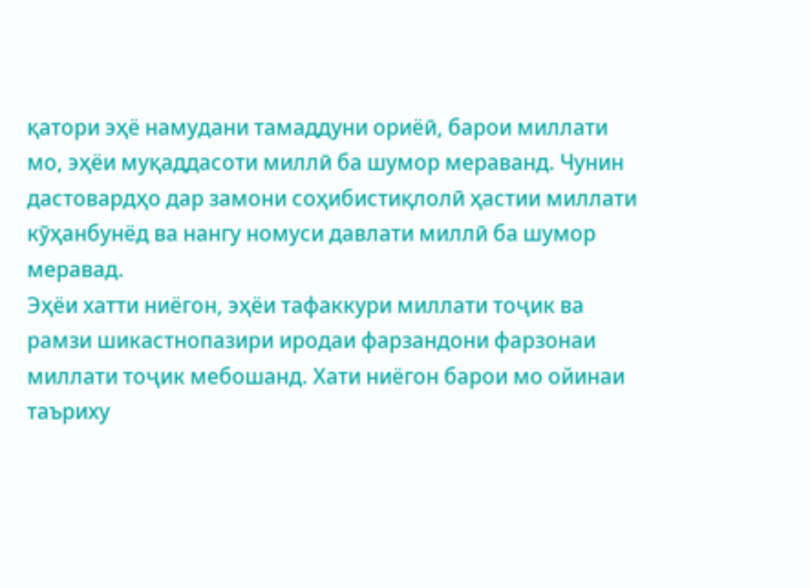қатори эҳё намудани тамаддуни ориёӣ, барои миллати мо, эҳёи муқаддасоти миллӣ ба шумор мераванд. Чунин дастовардҳо дар замони соҳибистиқлолӣ ҳастии миллати кӯҳанбунёд ва нангу номуси давлати миллӣ ба шумор меравад.
Эҳёи хатти ниёгон, эҳёи тафаккури миллати тоҷик ва рамзи шикастнопазири иродаи фарзандони фарзонаи миллати тоҷик мебошанд. Хати ниёгон барои мо ойинаи таъриху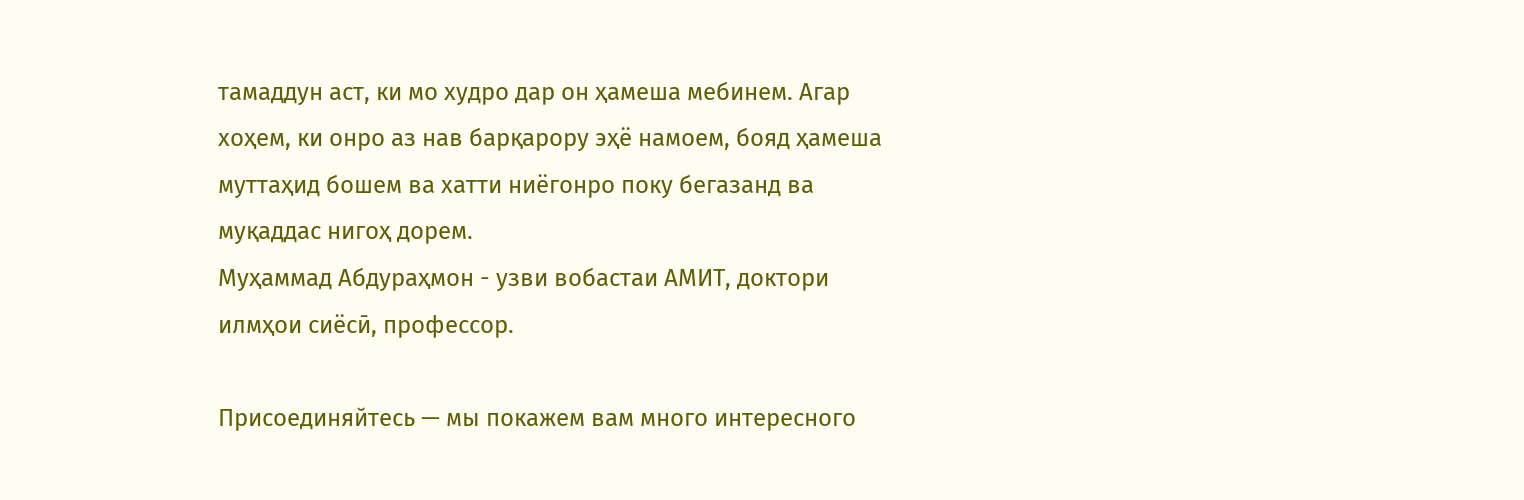тамаддун аст, ки мо худро дар он ҳамеша мебинем. Агар хоҳем, ки онро аз нав барқарору эҳё намоем, бояд ҳамеша муттаҳид бошем ва хатти ниёгонро поку бегазанд ва муқаддас нигоҳ дорем.
Муҳаммад Абдураҳмон - узви вобастаи АМИТ, доктори илмҳои сиёсӣ, профессор.

Присоединяйтесь — мы покажем вам много интересного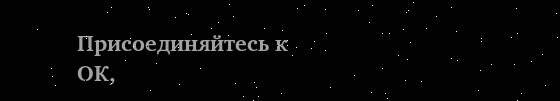Присоединяйтесь к ОК,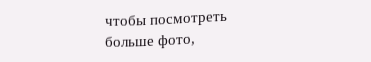чтобы посмотреть больше фото,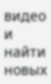видео и найти новых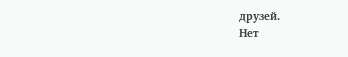друзей.
Нет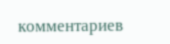комментариев